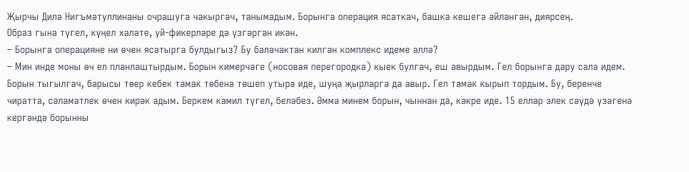Җырчы Дилә Нигъмәтуллинаны очрашуга чакыргач, танымадым. Борынга операция ясаткач, башка кешегә әйләнгән, диярсең.
Образ гына түгел, күңел халәте, уй-фикерләре дә үзгәргән икән.
– Борынга операцияне ни өчен ясатырга булдыгыз? Бу балачактан килгән комплекс идеме әллә?
– Мин инде моны өч ел планлаштырдым. Борын кимерчәге (носовая перегородка) кыек булгач, еш авырдым. Гел борынга дару сала идем. Борын тыгылгач, барысы төер кебек тамак төбенә төшеп утыра иде, шуңа җырларга да авыр. Гел тамак кырып тордым. Бу, беренче чиратта, сәламәтлек өчен кирәк адым. Беркем камил түгел, беләбез. Әмма минем борын, чыннан да, кәкре иде. 15 еллар элек сәүдә үзәгенә кергәндә борынны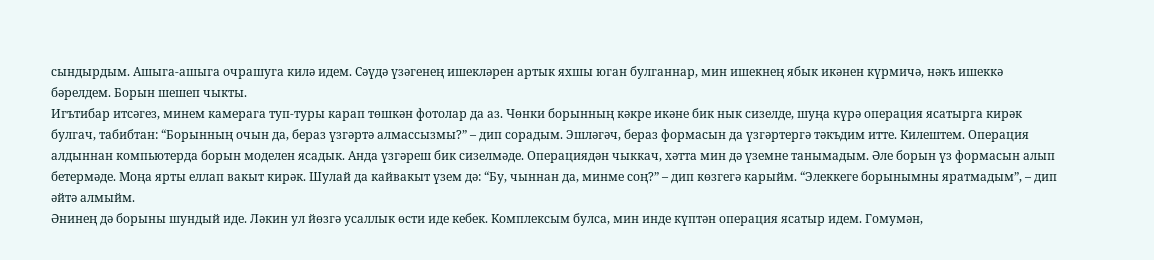сындырдым. Ашыга-ашыга очрашуга килә идем. Сәүдә үзәгенең ишекләрен артык яхшы юган булганнар, мин ишекнең ябык икәнен күрмичә, нәкъ ишеккә бәрелдем. Борын шешеп чыкты.
Игътибар итсәгез, минем камерага туп-туры карап төшкән фотолар да аз. Чөнки борынның кәкре икәне бик нык сизелде, шуңа күрә операция ясатырга кирәк булгач, табибтан: “Борынның очын да, бераз үзгәртә алмассызмы?” – дип сорадым. Эшләгәч, бераз формасын да үзгәртергә тәкъдим итте. Килештем. Операция алдыннан компьютерда борын моделен ясадык. Анда үзгәреш бик сизелмәде. Операциядән чыккач, хәтта мин дә үземне танымадым. Әле борын үз формасын алып бетермәде. Моңа ярты еллап вакыт кирәк. Шулай да кайвакыт үзем дә: “Бу, чыннан да, минме соң?” – дип көзгегә карыйм. “Элеккеге борынымны яратмадым”, – дип әйтә алмыйм.
Әнинең дә борыны шундый иде. Ләкин ул йөзгә усаллык өсти иде кебек. Комплексым булса, мин инде күптән операция ясатыр идем. Гомумән,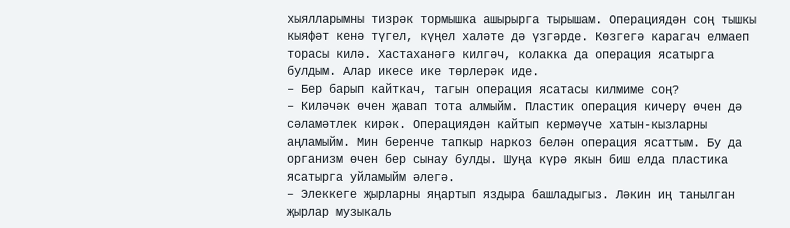хыялларымны тизрәк тормышка ашырырга тырышам. Операциядән соң тышкы кыяфәт кенә түгел, күңел халәте дә үзгәрде. Көзгегә карагач елмаеп торасы килә. Хастаханәгә килгәч, колакка да операция ясатырга булдым. Алар икесе ике төрлерәк иде.
– Бер барып кайткач, тагын операция ясатасы килмиме соң?
– Киләчәк өчен җавап тота алмыйм. Пластик операция кичерү өчен дә сәламәтлек кирәк. Операциядән кайтып кермәүче хатын-кызларны аңламыйм. Мин беренче тапкыр наркоз белән операция ясаттым. Бу да организм өчен бер сынау булды. Шуңа күрә якын биш елда пластика ясатырга уйламыйм әлегә.
– Элеккеге җырларны яңартып яздыра башладыгыз. Ләкин иң танылган җырлар музыкаль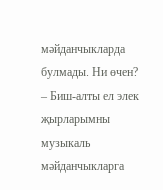мәйданчыкларда булмады. Ни өчен?
– Биш-алты ел элек җырларымны музыкаль мәйданчыкларга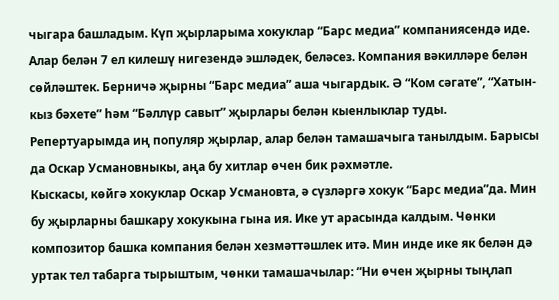чыгара башладым. Күп җырларыма хокуклар “Барс медиа” компаниясендә иде. Алар белән 7 ел килешү нигезендә эшләдек, беләсез. Компания вәкилләре белән сөйләштек. Берничә җырны “Барс медиа” аша чыгардык. Ә “Ком сәгате”, “Хатын-кыз бәхете” һәм “Бәллүр савыт” җырлары белән кыенлыклар туды. Репертуарымда иң популяр җырлар, алар белән тамашачыга танылдым. Барысы да Оскар Усмановныкы, аңа бу хитлар өчен бик рәхмәтле.
Кыскасы, көйгә хокуклар Оскар Усмановта, ә сүзләргә хокук “Барс медиа”да. Мин бу җырларны башкару хокукына гына ия. Ике ут арасында калдым. Чөнки композитор башка компания белән хезмәттәшлек итә. Мин инде ике як белән дә уртак тел табарга тырыштым, чөнки тамашачылар: “Ни өчен җырны тыңлап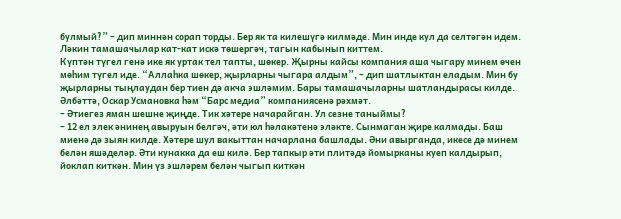булмый?” – дип миннән сорап торды. Бер як та килешүгә килмәде. Мин инде кул да селтәгән идем. Ләкин тамашачылар кат-кат искә төшергәч, тагын кабынып киттем.
Күптән түгел генә ике як уртак тел тапты, шөкер. Җырны кайсы компания аша чыгару минем өчен мөһим түгел иде. “Аллаһка шөкер, җырларны чыгара алдым”, – дип шатлыктан еладым. Мин бу җырларны тыңлаудан бер тиен дә акча эшләмим. Бары тамашачыларны шатландырасы килде. Әлбәттә, Оскар Усмановка һәм “Барс медиа” компаниясенә рәхмәт.
– Әтиегез яман шешне җиңде. Тик хәтере начарайган. Ул сезне таныймы?
– 12 ел элек әнинең авыруын белгәч, әти юл һәлакәтенә эләкте. Сынмаган җире калмады. Баш миенә дә зыян килде. Хәтере шул вакыттан начарлана башлады. Әни авырганда, икесе дә минем белән яшәделәр. Әти кунакка да еш килә. Бер тапкыр әти плитәдә йомырканы куеп калдырып, йоклап киткән. Мин үз эшләрем белән чыгып киткән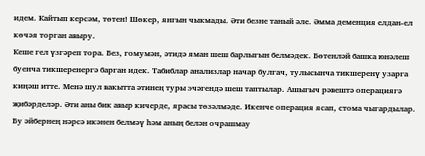идем. Кайтып керсәм, төтен! Шөкер, янгын чыкмады. Әти безне таный әле. Әмма деменция елдан-ел көчәя торган авыру.
Кеше гел үзгәреп тора. Без, гомумән, әтидә яман шеш барлыгын белмәдек. Бөтенләй башка юнәлеш буенча тикшеренергә барган идек. Табиблар анализлар начар булгач, тулысынча тикшеренү узарга киңәш итте. Менә шул вакытта әтинең туры эчәгендә шеш таптылар. Ашыгыч рәвештә операциягә җибәрделәр. Әти аны бик авыр кичерде, ярасы төзәлмәде. Икенче операция ясап, стома чыгардылар. Бу әйбернең нәрсә икәнен белмәү һәм аның белән очрашмау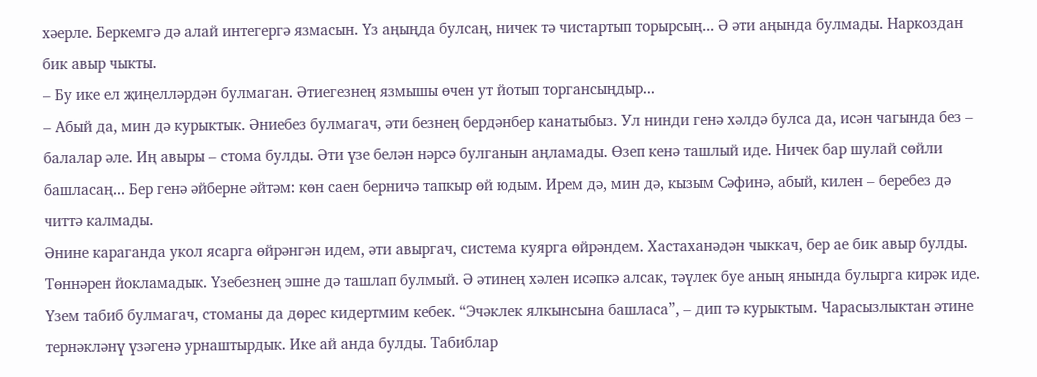хәерле. Беркемгә дә алай интегергә язмасын. Үз аңыңда булсаң, ничек тә чистартып торырсың... Ә әти аңында булмады. Наркоздан бик авыр чыкты.
– Бу ике ел җиңелләрдән булмаган. Әтиегезнең язмышы өчен ут йотып торгансыңдыр...
– Абый да, мин дә курыктык. Әниебез булмагач, әти безнең бердәнбер канатыбыз. Ул нинди генә хәлдә булса да, исән чагында без – балалар әле. Иң авыры – стома булды. Әти үзе белән нәрсә булганын аңламады. Өзеп кенә ташлый иде. Ничек бар шулай сөйли башласаң... Бер генә әйберне әйтәм: көн саен берничә тапкыр өй юдым. Ирем дә, мин дә, кызым Сәфинә, абый, килен – беребез дә читтә калмады.
Әнине караганда укол ясарга өйрәнгән идем, әти авыргач, система куярга өйрәндем. Хастаханәдән чыккач, бер ае бик авыр булды. Төннәрен йокламадык. Үзебезнең эшне дә ташлап булмый. Ә әтинең хәлен исәпкә алсак, тәүлек буе аның янында булырга кирәк иде. Үзем табиб булмагач, стоманы да дөрес кидертмим кебек. “Эчәклек ялкынсына башласа”, – дип тә курыктым. Чарасызлыктан әтине тернәкләнү үзәгенә урнаштырдык. Ике ай анда булды. Табиблар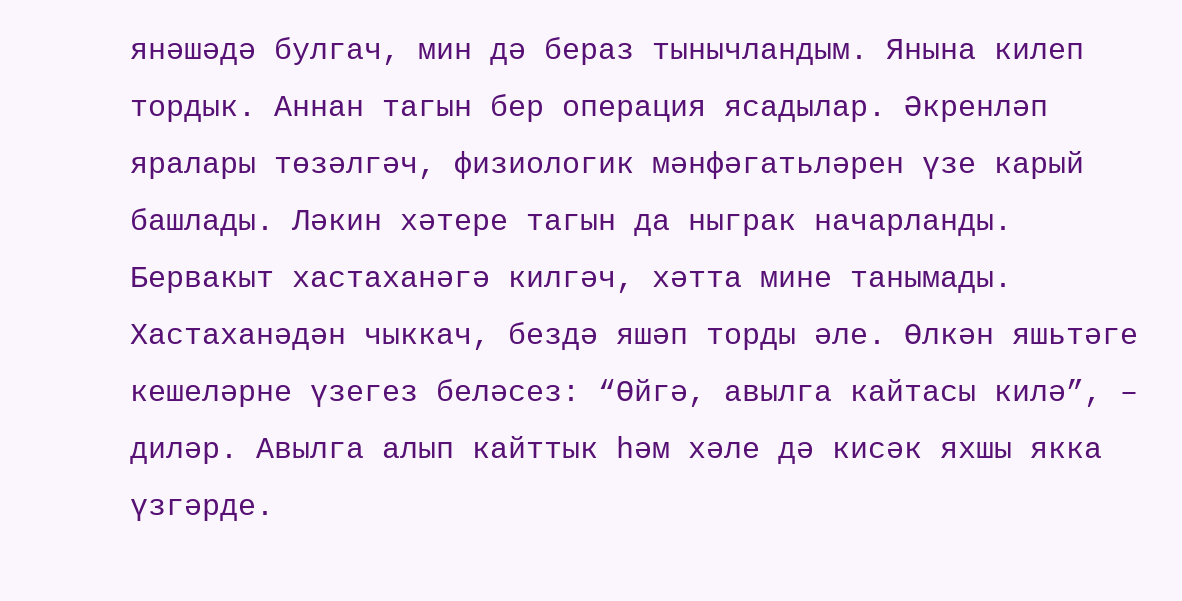янәшәдә булгач, мин дә бераз тынычландым. Янына килеп тордык. Аннан тагын бер операция ясадылар. Әкренләп яралары төзәлгәч, физиологик мәнфәгатьләрен үзе карый башлады. Ләкин хәтере тагын да ныграк начарланды. Бервакыт хастаханәгә килгәч, хәтта мине танымады.
Хастаханәдән чыккач, бездә яшәп торды әле. Өлкән яшьтәге кешеләрне үзегез беләсез: “Өйгә, авылга кайтасы килә”, – диләр. Авылга алып кайттык һәм хәле дә кисәк яхшы якка үзгәрде.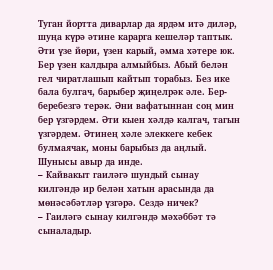Туган йортта диварлар да ярдәм итә диләр, шуңа күрә әтине карарга кешеләр таптык. Әти үзе йөри, үзен карый, әмма хәтере юк. Бер үзен калдыра алмыйбыз. Абый белән гел чиратлашып кайтып торабыз. Без ике бала булгач, барыбер җиңелрәк әле. Бер-беребезгә терәк. Әни вафатыннан соң мин бер үзгәрдем. Әти кыен хәлдә калгач, тагын үзгәрдем. Әтинең хәле элеккеге кебек булмаячак, моны барыбыз да аңлый. Шунысы авыр да инде.
– Кайвакыт гаиләгә шундый сынау килгәндә ир белән хатын арасында да мөнәсәбәтләр үзгәрә. Сездә ничек?
– Гаиләгә сынау килгәндә мәхәббәт тә сыналадыр.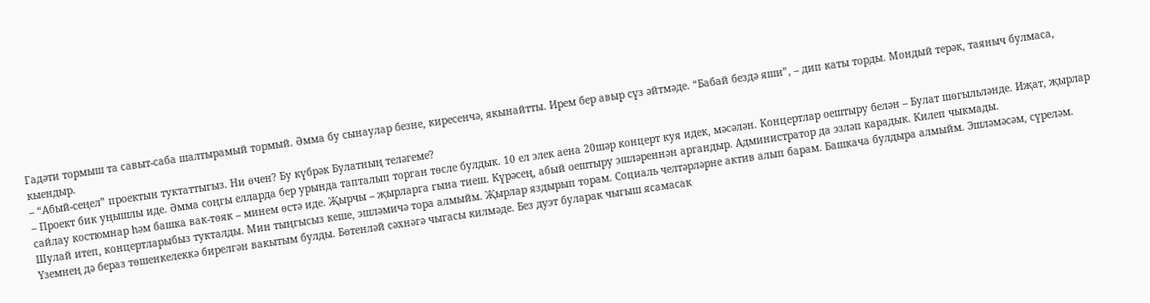Гадәти тормыш та савыт-саба шалтырамый тормый. Әмма бу сынаулар безне, киресенчә, якынайтты. Ирем бер авыр сүз әйтмәде. “Бабай бездә яши”, – дип каты торды. Мондый терәк, таяныч булмаса, кыендыр.
– “Абый-сеңел” проектын туктаттыгыз. Ни өчен? Бу күбрәк Булатның теләгеме?
– Проект бик уңышлы иде. Әмма соңгы елларда бер урында тапталып торган төсле булдык. 10 ел элек аена 20шәр концерт куя идек, мәсәлән. Концертлар оештыру белән – Булат шөгыльләнде. Иҗат, җырлар сайлау костюмнар һәм башка вак-төяк – минем өстә иде. Җырчы – җырларга гына тиеш. Күрәсең, абый оештыру эшләреннән аргандыр. Администратор да эзләп карадык. Килеп чыкмады.
Шулай итеп, концертларыбыз тукталды. Мин тыңгысыз кеше, эшләмичә тора алмыйм. Җырлар яздырып торам. Социаль челтәрләрне актив алып барам. Башкача булдыра алмыйм. Эшләмәсәм, сүреләм. Үземнең дә бераз төшенкелеккә бирелгән вакытым булды. Бөтенләй сәхнәгә чыгасы килмәде. Без дуэт буларак чыгыш ясамасак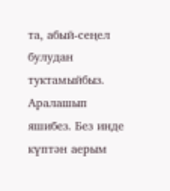та, абый-сеңел булудан туктамыйбыз. Аралашып яшибез. Без инде күптән аерым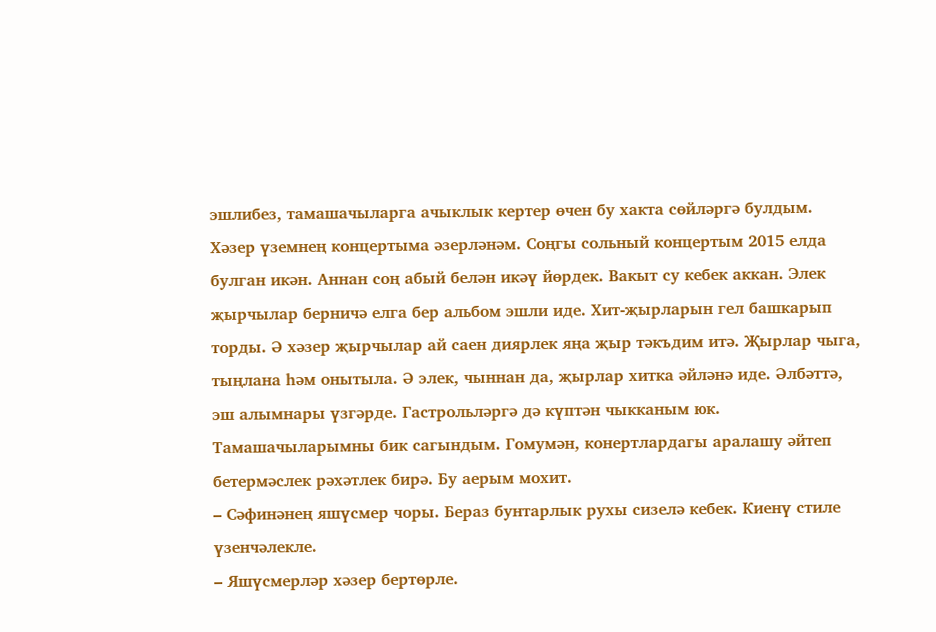эшлибез, тамашачыларга ачыклык кертер өчен бу хакта сөйләргә булдым.
Хәзер үземнең концертыма әзерләнәм. Соңгы сольный концертым 2015 елда булган икән. Аннан соң абый белән икәү йөрдек. Вакыт су кебек аккан. Элек җырчылар берничә елга бер альбом эшли иде. Хит-җырларын гел башкарып торды. Ә хәзер җырчылар ай саен диярлек яңа җыр тәкъдим итә. Җырлар чыга, тыңлана һәм онытыла. Ә элек, чыннан да, җырлар хитка әйләнә иде. Әлбәттә, эш алымнары үзгәрде. Гастрольләргә дә күптән чыкканым юк. Тамашачыларымны бик сагындым. Гомумән, конертлардагы аралашу әйтеп бетермәслек рәхәтлек бирә. Бу аерым мохит.
– Сәфинәнең яшүсмер чоры. Бераз бунтарлык рухы сизелә кебек. Киенү стиле үзенчәлекле.
– Яшүсмерләр хәзер бертөрле.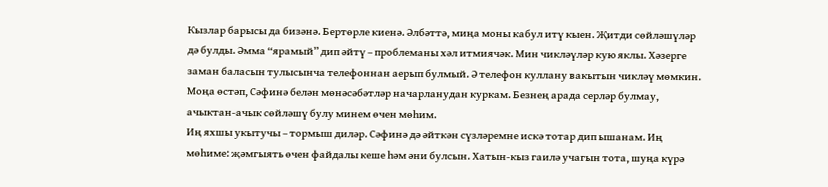Кызлар барысы да бизәнә. Бертөрле киенә. Әлбәттә, миңа моны кабул итү кыен. Җитди сөйләшүләр дә булды. Әмма “ярамый” дип әйтү – проблеманы хәл итмиячәк. Мин чикләүләр кую яклы. Хәзерге заман баласын тулысынча телефоннан аерып булмый. Ә телефон куллану вакытын чикләү мөмкин. Моңа өстәп, Сәфинә белән мөнәсәбәтләр начарланудан куркам. Безнең арада серләр булмау, ачыктан-ачык сөйләшү булу минем өчен мөһим.
Иң яхшы укытучы – тормыш диләр. Сәфинә дә әйткән сүзләремне искә тотар дип ышанам. Иң мөһиме: җәмгыять өчен файдалы кеше һәм әни булсын. Хатын-кыз гаилә учагын тота, шуңа күрә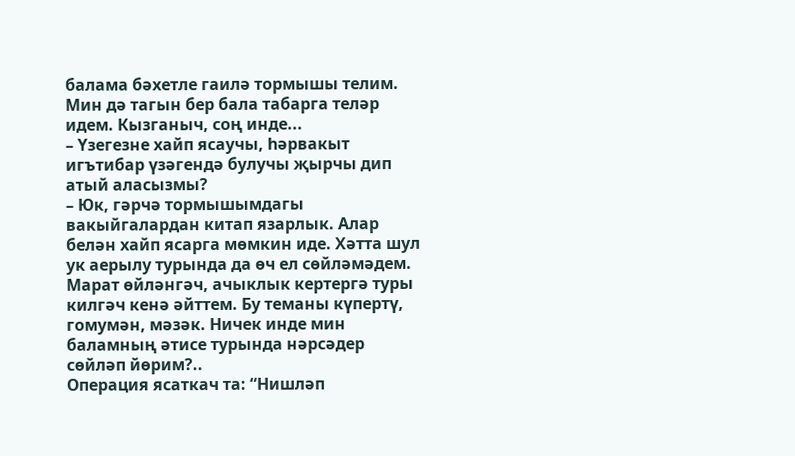балама бәхетле гаилә тормышы телим. Мин дә тагын бер бала табарга теләр идем. Кызганыч, соң инде...
– Үзегезне хайп ясаучы, һәрвакыт игътибар үзәгендә булучы җырчы дип атый аласызмы?
– Юк, гәрчә тормышымдагы вакыйгалардан китап язарлык. Алар белән хайп ясарга мөмкин иде. Хәтта шул ук аерылу турында да өч ел сөйләмәдем. Марат өйләнгәч, ачыклык кертергә туры килгәч кенә әйттем. Бу теманы күпертү, гомумән, мәзәк. Ничек инде мин баламның әтисе турында нәрсәдер сөйләп йөрим?..
Операция ясаткач та: “Нишләп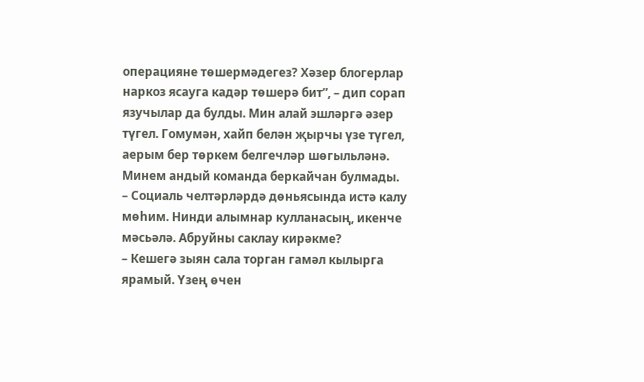операцияне төшермәдегез? Хәзер блогерлар наркоз ясауга кадәр төшерә бит”, – дип сорап язучылар да булды. Мин алай эшләргә әзер түгел. Гомумән, хайп белән җырчы үзе түгел, аерым бер төркем белгечләр шөгыльләнә. Минем андый команда беркайчан булмады.
– Социаль челтәрләрдә дөньясында истә калу мөһим. Нинди алымнар кулланасың, икенче мәсьәлә. Абруйны саклау кирәкме?
– Кешегә зыян сала торган гамәл кылырга ярамый. Үзең өчен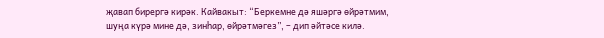җавап бирергә кирәк. Кайвакыт: “Беркемне дә яшәргә өйрәтмим, шуңа күрә мине дә, зинһар, өйрәтмәгез”, – дип әйтәсе килә.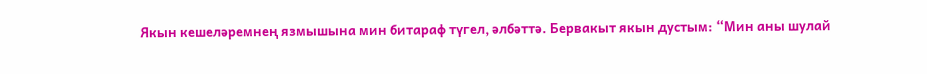Якын кешеләремнең язмышына мин битараф түгел, әлбәттә. Бервакыт якын дустым: “Мин аны шулай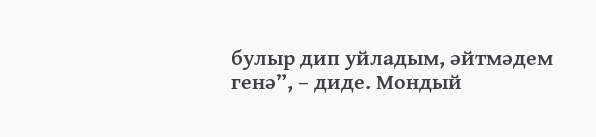булыр дип уйладым, әйтмәдем генә”, – диде. Мондый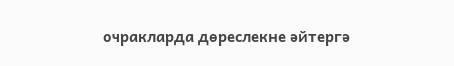очракларда дөреслекне әйтергә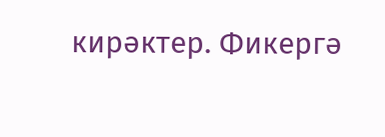кирәктер. Фикергә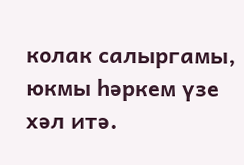колак салыргамы, юкмы һәркем үзе хәл итә.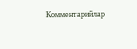Комментарийлар